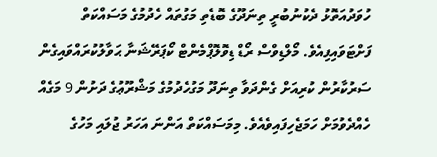ހުވަދުއަތޮޅު ދެކުނުބުރީ ތިނަދޫގެ ބޮޑެތި މަގުތައް ހެދުމުގެ މަސައްކަތް ފަށްޓަވައިފިއެވެ. މޯލްޑިވްސް ރޯޑް ޑިވޮލޮޕްމެންޓް ކޯޕަރޭޝަނާ ޙަވާލުކުރައްވައިގެން ސަރުކާރުން ކުރިއަށް ގެންދަވާ ތިނަދޫ މަގުހެދުމުގެ މަޝްރޫޢުގެ ދަށުން 9 މަގެއް ހެއްދެވުމަށް ހަމަޖެހިފައިވެއެވެ. މިމަސައްކަތް އަންނަ އަހަރު ޖުލައި މަހުގެ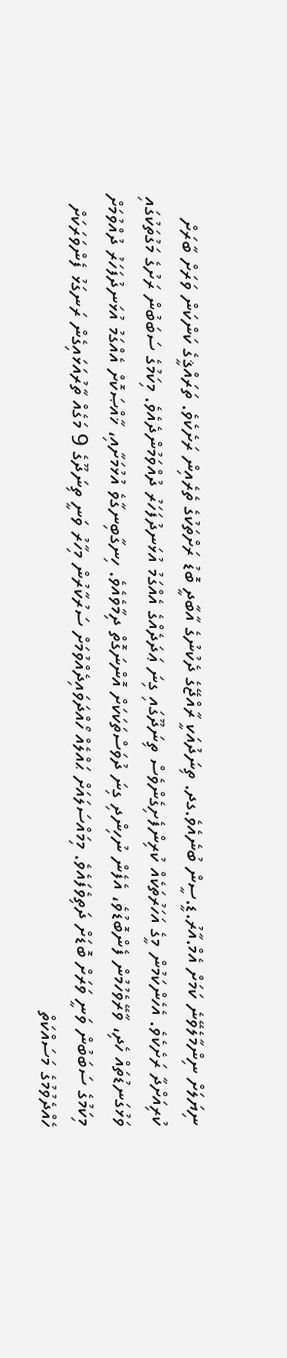ނިޔަލަށް ނިންމާލެވޭނެ ކަމަށް އެމް.އާރު.ޑީ.ސީން ބުނެއެވެ.ގދ. ތިނަދުއަކީ ރާއްޖޭގެ ދެކުނުގެ އާބާދީ ބޮޑު ރަށްތަކުގެ ތެރެއިން ރަށެކެވެ. ތަރައްޤީގެ ކަންކަން ވަރަށް ބާރަށް ކުރިއަށްދާ ރަށެކެވެ. އެހެންކަމުން މީގެ އަހަރުތަކެއް ކުރިންފެށިގެންވެސް ތިނަދޫގައި ގިނަ ޢަދަދެއްގެ އެއްގަމު އުޅަނދުފަހަރު ދުއްވަމުންދެއެވެ. މިކަމުގެ ސަބަބުން ރަށުގެ މަގުތަކުގައި ވަޅުގަނޑުތައް ހެދި، ވާރޭވެހުމުން ފެންބޮޑުވެ، އެފެން ނުހިންދި ގިނަ ދުވަސްތަކަކަށް އޮންނަގޮތް ދިމާވެއެވެ. ހިނގާބިނގާވެ އުޅުމަށާއި، ޚާއްޞަކޮށް އެއްގަމު އުޅަނދުފަހަރު ދުއްވުމަށް މިކަމުގެ ސަބަބުން ވަނީ ވަރަށް ބޮޑަށް ދަތިވެފައެވެ. މިމައްސަލައަށް ޙައްލެއް ހޯއްދަވައިދެއްވުމަށް ސަރުކާރުން މިހާރު ވަނީ ތިނަދޫގެ 9 މަގެއް ތާރުއަޅައިގެން ރަނގަޅު ފެންވަރަކަށް ހެއްދެވުމުގެ މަސައްކަތް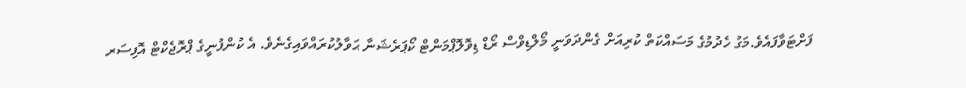ފަށްޓަވާފައެވެ.މަގު ހެދުމުގެ މަސައްކަތް ކުރިއަށް ގެންދަވަނީ މޯލްޑިވްސް ރޯޑް ޑިވޮލޮޕްމަންޓް ކޯޕަރެޝަނާ ޙަވާލުކުރައްވައިގެނެވެ. އެ ކުންފުނީގެ ޕްރޮޖެކްޓް އޮފިސަރ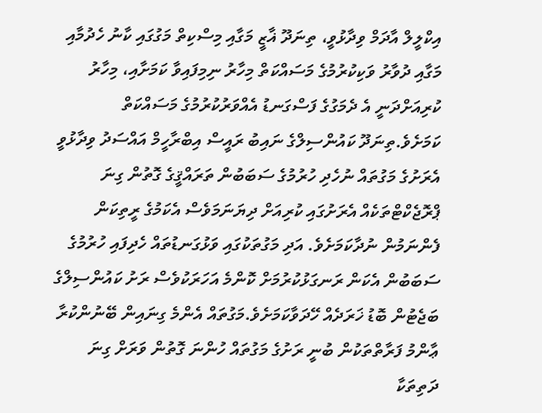އިކްލީލް އާދަމް ވިދާޅުވީ، ތިނަދޫ ޣާޒީ މަގާއި މިސްކިތް މަގުގައި ކާނު ހެދުމާއި މަގާއި ދުވާރު ވަކިކުރުމުގެ މަސައްކަތް މިހާރު ނިމިފައިވާ ކަމަށާއި، މިހާރު ކުރިއަށްދަނީ އެ ދެމަގުގެ ފަސްގަނޑު އެއްވަރުކުރުމުގެ މަސައްކަތް ކަމަށެވެ.ތިނަދޫ ކައުންސިލްގެ ނައިބު ރައީސް އިބްރާހީމް އައްސަދު ވިދާޅުވީ އެރަށުގެ މަގުތައް ނުހެދި ހުރުމުގެ ސަބަބުން ތަރައްޤީގެ ގޮތުން ގިނަ ޕްރޮޖެކްޓްތަކެއް އެރަށުގައި ކުރިއަށް ދިޔަނަމަވެސް އެކަމުގެ ރީތިކަން ފެންނަމުން ނުދާކަމަށެވެ. އަދި މަގުތަކުގައި ވަޅުގަނޑުތައް ހެދިފައި ހުރުމުގެ ސަބަބުން އެކަން ރަނގަޅުކުރުމަށް ކޮންމެ އަހަރަކުވެސް ރަށު ކައުންސިލްގެ ބަޖެޓުން ބޮޑު ޚަރަދެއް ހޭދަވާކަމަށެވެ.މަގުތައް އެންމެ ގިނައިން ބޭނުންކުރާ ޢާންމު ފަރާތްތަކުން ބުނީ ރަށުގެ މަގުތައް ހުންނަ ގޮތުން ވަރަށް ގިނަ ދަތިތަކާ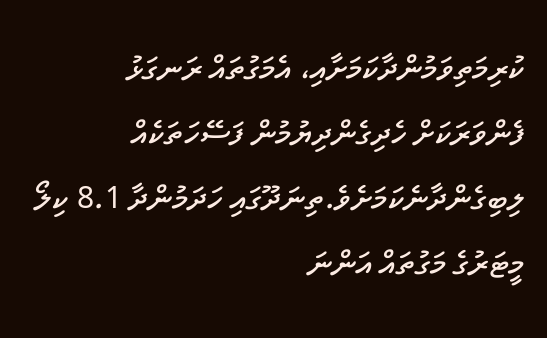ކުރިމަތިވަމުންދާކަމަށާއި، އެމަގުތައް ރަނގަޅު ފެންވަރަކަށް ހެދިގެންދިޔުމުން ފަސޭހަތަކެއް ލިބިގެންދާނެކަމަށެވެ.ތިނަދޫގައި ހަދަމުންދާ 8.1 ކިލޯ މީޓަރުގެ މަގުތައް އަންނަ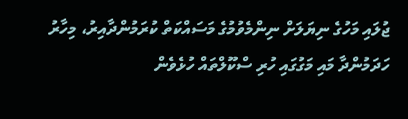ޖުލައި މަހުގެ ނިޔަލަށް ނިންމެވުމުގެ މަސައްކަތް ކުރަމުންދާއިރު، މިހާރު ހަދަމުންދާ މައި މަގުގައި ހުރި ސްކޫލްތައް ހުޅެވެން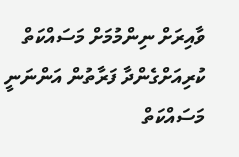ވާއިރަށް ނިންމުމަށް މަސައްކަތް ކުރިއަށްގެންދާ ފަރާތުން އަންނަނީ މަސައްކަތް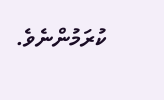ކުރަމުންނެވެ.